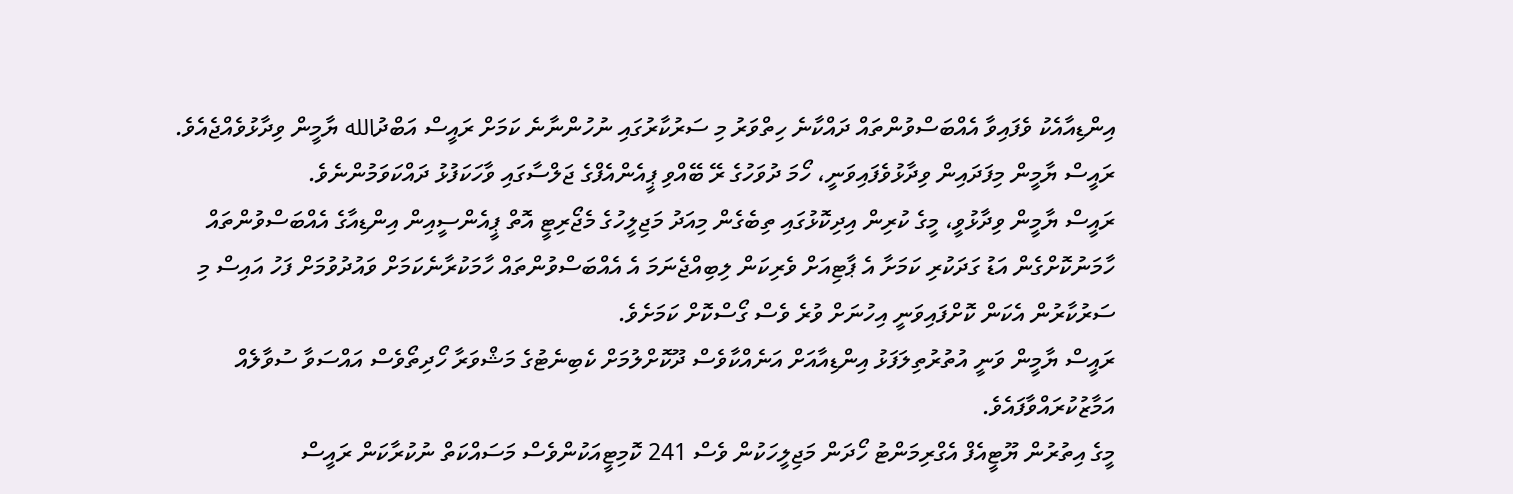އިންޑިއާއެކު ވެފައިވާ އެއްބަސްވުންތައް ދައްކާނެ ހިތްވަރު މި ސަރުކާރުގައި ނުހުންނާނެ ކަމަށް ރައީސް އަބްދުالله ޔާމީން ވިދާޅުވެއްޖެއެވެ.
ރައީސް ޔާމީން މިފަދައިން ވިދާޅުވެފައިވަނީ، ހޯމަ ދުވަހުގެ ރޭ ބޭއްވި ޕީއެންއެފްގެ ޖަލްސާގައި ވާހަކަފުޅު ދައްކަވަމުންނެވެ.
ރައީސް ޔާމީން ވިދާޅުވީ، މީގެ ކުރިން އިދިކޮޅުގައި ތިބެގެން މިއަދު މަޖިލީހުގެ މެޖޯރިޓީ އޮތް ޕީއެންސީއިން އިންޑިއާގެ އެއްބަސްވުންތައް ހާމަނުކޮށްގެން އަޑު ގަދަކުރި ކަމަށާ އެ ޕާޓިއަށް ވެރިކަން ލިބިއްޖެނަމަ އެ އެއްބަސްވުންތައް ހާމަކުރާނެކަމަށް ވައުދުވުމަށް ފަހު އައިސް މި ސަރުކާރުން އެކަން ކޮށްފައިވަނީ އިހުނަށް ވުރެ ވެސް ގޯސްކޮށް ކަމަށެވެ.
ރައީސް ޔާމީން ވަނީ އުތުރުތިލަފަޅު އިންޑިއާއަށް އަނެއްކާވެސް ދޫކޮށްލުމަށް ކެބިނެޓުގެ މަޝްވަރާ ހޯދިތޯވެސް އައްސަވާ ސުވާލެއް އަމާޒުކުރައްވާފައެވެ.
މީގެ އިތުރުން ޔޫޓީއެފް އެގްރިމަންޓު ހޯދަން މަޖިލީހަކުން ވެސް 241 ކޮމިޓީއަކުންވެސް މަސައްކަތް ނުކުރާކަން ރައީސް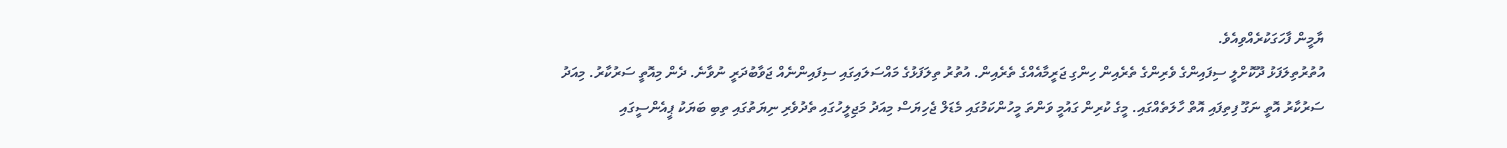ޔާމީން ފާހަގަކުރެއްވިއެވެ.
އުތުރުތިލަފަޅު ދޫކޮށްލީ ސިފައިންގެ ވެރިންގެ ތެރެއިން ހިންގި ޖަރީމާއެއްގެ ތެރެއިން. އުތުރު ތިލަފަޅުގެ މައްސަލައިގައި ސިފައިންނެއް ޖަވާބުދަރީ ނުވާނެ. ދެން މިއޮތީ ސަރުކާރު. މިއަދު ސަރުކާރު އޮތީ ނަގޫ ފިތިފައި އޮތް ހާލަތެއްގައި. މީގެ ކުރިން ގައުމީ ވަންތަ މީހުންކަމުގައި މެޑަލް ޖެހިޔަސް މިއަދު މަޖިލީހުގައި ތެދުވެރި ނިޔަތުގައި ތިބި ބަޔަކު ޕީއެންސީގައި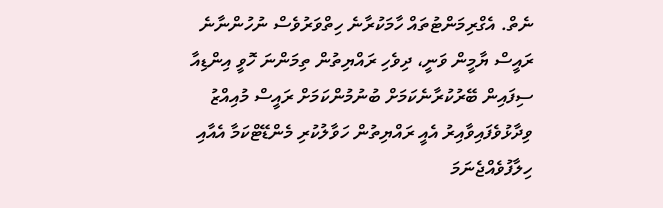ނެތް. އެގްރިމަންޓުތައް ހާމަކުރާނެ ހިތްވަރުވެސް ނުހުންނާނެ
ރައީސް ޔާމީން ވަނީ، ދިވެހި ރައްޔިތުން ތިމަންނަ ހޮވީ އިންޑިއާ ސިފައިން ބޭރުކުރާނެކަމަށް ބުނުމުންކަމަށް ރައީސް މުއިއްޒު ވިދާޅުވެފައިވާއިރު އެއީ ރައްޔިތުން ހަވާލުކުރި މެންޑޭޓްކަމާ އެއާއި ހިލާފުވެއްޖެނަމަ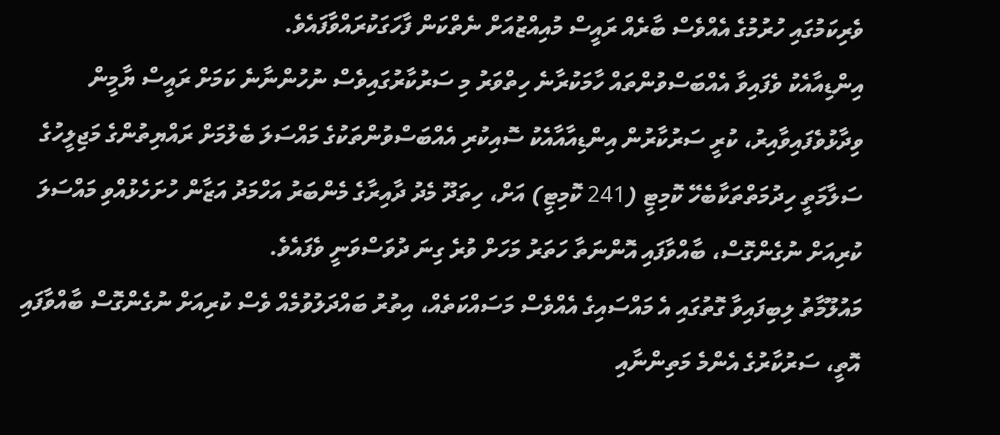ވެރިކަމުގައި ހުރުމުގެ އެއްވެސް ބާރެއް ރައީސް މުއިއްޒުއަށް ނެތްކަން ފާހަގަކުރައްވާފައެވެ.
އިންޑިއާއެކު ވެފައިވާ އެއްބަސްވުންތައް ހާމަކުރާނެ ހިތްވަރު މި ސަރުކާރުގައިވެސް ނުހުންނާނެ ކަމަށް ރައީސް ޔާމީން ވިދާޅުވެފައިވާއިރު، ކުރީ ސަރުކާރުން އިންޑިއާއާއެކު ސޮއިކުރި އެއްބަސްވުންތަކުގެ މައްސަލަ ބެލުމަށް ރައްޔިތުންގެ މަޖިލީހުގެ ސަލާމަތީ ހިދުމަތްތަކާބެހޭ ކޮމިޓީ (241 ކޮމިޓީ) އަށް، ހިތަދޫ މެދު ދާއިރާގެ މެންބަރު އަހްމަދު އަޒާން ހުށަހެޅުއްވި މައްސަލަ ކުރިއަށް ނުގެންގޮސް، ބާއްވާފައި އޮންނަތާ ހަތަރު މަހަށް ވުރެ ގިނަ ދުވަސްވަނީ ވެފައެވެ.
މައުލޫމާތު ލިބިފައިވާ ގޮތުގައި އެ މައްސައިގެ އެއްވެސް މަސައްކަތެއް، އިތުރު ބައްދަލުވުމެއް ވެސް ކުރިއަށް ނުގެންގޮސް ބާއްވާފައި އޮތީ، ސަރުކާރުގެ އެންމެ މަތިންނާއި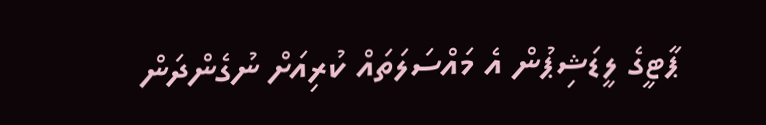ޕާޓީގެ ލީޑަޝިޕުން އެ މައްސަލަތައް ކުރިއަށް ނުގެންދަން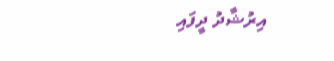އިރުޝާދު ދީފައި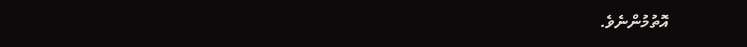އޮތުމުންނެވެ.